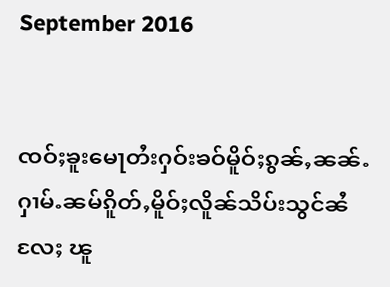September 2016


ၸဝ်ႈၶူးမေႃတႆးႁဝ်းၶဝ်မိူဝ်ႈၵွၼ်ႇၼၼ်ႉ ႁၢမ်ႉၼမ်ၵိူတ်ႇမိူဝ်ႈလိူၼ်သိပ်းသွင်ၼႆလႄႈ ၽူ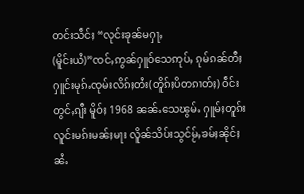တင်းသဵင်ႈ “လုင်းၶုၼ်မႁႃႇ
(မိူင်းယႆ)”ၸင်ႇဢွၼ်ႁူဝ်သေဢုပ်ႇ ၵုမ်ၵၼ်တီႈႁူင်းမုၵ်ႉၸုမ်းလိၵ်ႈတႆး(တိူၵ်ႈပိတၵၢတ်ႈ) ဝဵင်းတွင်ႇၵျီး မိူဝ်ႈ 1968 ၼၼ်ႉသေၽွမ်ႉ ႁူမ်ႈတူၵ်းလူင်းမၵ်းမၼ်ႈမႃး လိူၼ်သိပ်းသွင်မႂ်ႇၶမ်ႈၼိုင်ႈၼႆႉ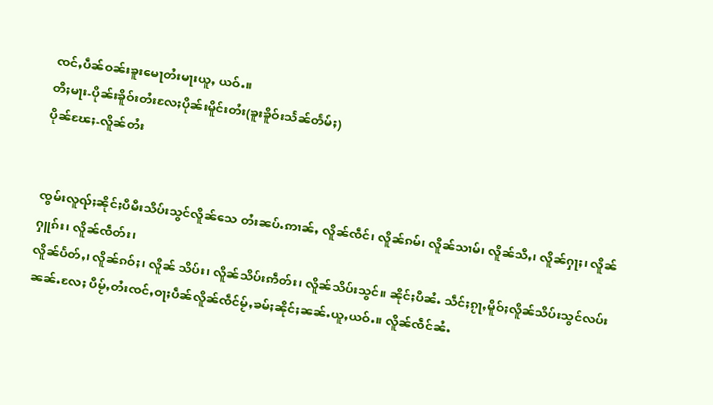ၸင်ႇပဵၼ်ဝၼ်းၶူးမေႃတႆးမႃးယူႇ ယဝ်ႉ။
တီႈမႃး-ပိုၼ်းၶိူဝ်းတႆးလႄႈပိုၼ်းမိူင်းတႆး(ၶူးၶိူဝ်းသႅၼ်တႅမ်ႈ)
ပိုၼ်ၽႄႈ-လိူၼ်တႆး


ၸွမ်းလူၺ်ႈၼိုင်ႈပီမီးသိပ်းသွင်လိူၼ်သေ တႆးၼပ်ႉဢၢၼ်ႇ လိူၼ်ၸဵင်၊ လိူၼ်ၵမ်၊ လိူၼ်သၢမ်၊ လိူၼ်သီႇ၊ လိူၼ်ႁႃႈ၊ လိူၼ်ႁူၵ်း၊ လိူၼ်ၸဵတ်း၊
လိူၼ်ပႅတ်ႇ၊ လိူၼ်ၵဝ်ႈ၊ လိူၼ် သိပ်း၊ လိူၼ်သိပ်းဢဵတ်း၊ လိူၼ်သိပ်းသွင်။ ၼိုင်ႈပီၼႆႉ သဵင်ႈၵႂႃႇမိူဝ်ႈလိူၼ်သိပ်းသွင်လပ်း ၼၼ်ႉလႄႈ ပီမႂ်ႇတႆးၸင်ႇဝႃႈပဵၼ်လိူၼ်ၸဵင်မႂ်ႇၶမ်ႈၼိုင်ႈၼၼ်ႉယူႇယဝ်ႉ။ လိူၼ်ၸဵင်ၼႆႉ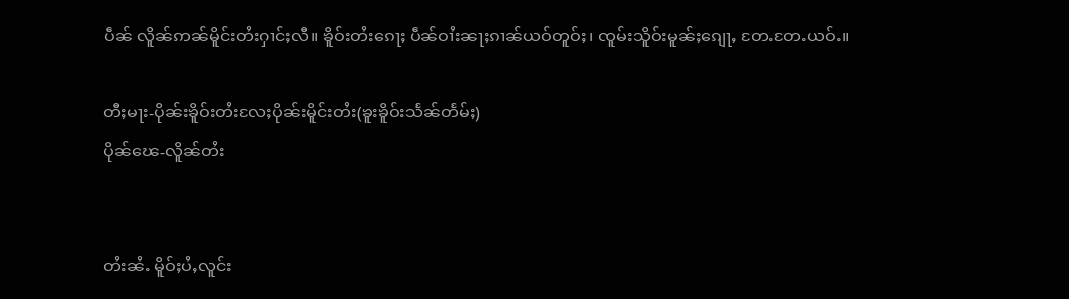ပဵၼ် လိူၼ်ဢၼ်မိူင်းတႆးႁၢင်ႈလီ။ ၶိူဝ်းတႆးၵေႃႈ ပဵၼ်ဝၢႆးၼႃႈၵၢၼ်ယဝ်တူဝ်ႈ၊ ၸူမ်းသိူဝ်းမူၼ်ႈၵျေႃႇ တႄႉတႄႉယဝ်ႉ။

တီႈမႃး-ပိုၼ်းၶိူဝ်းတႆးလႄႈပိုၼ်းမိူင်းတႆး(ၶူးၶိူဝ်းသႅၼ်တႅမ်ႈ)
ပိုၼ်ၽေ-လိူၼ်တႆး


တႆးၼႆႉ မိူဝ်ႈပႆႇလူင်း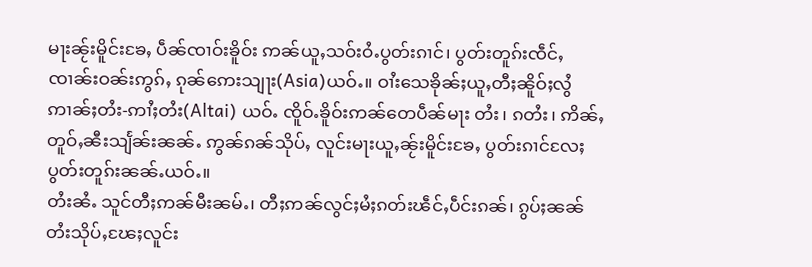မႃးၼႂ်းမိူင်းၶႄႇ ပဵၼ်ၸၢဝ်းၶိူဝ်း ဢၼ်ယူႇသဝ်းဝႆႉပွတ်းၵၢင်၊ ပွတ်းတူၵ်းၸဵင်ႇၸၢၼ်းဝၼ်းဢွၵ်ႇ ၵုၼ်ဢေးသျႃး(Asia)ယဝ်ႉ။ ဝၢႆးသေၶိုၼ်ႈယူႇတီႈၼိူဝ်ႈလွႆ ဢၢၼ်ႈတႆး-ဢၢႆႈတႆး(Altai) ယဝ်ႉ ၸိူဝ်ႉၶိူဝ်းဢၼ်တေပဵၼ်မႃး တႆး၊ ၵတႆး၊ ဢိၼ်ႇတူဝ်ႇၼီးသျႅၼ်းၼၼ်ႉ ဢွၼ်ၵၼ်သိုပ်ႇ လူင်းမႃးယူႇၼႂ်းမိူင်းၶႄႇ ပွတ်းၵၢင်လႄႈပွတ်းတူၵ်းၼၼ်ႉယဝ်ႉ။
တႆးၼႆႉ သူင်တီႈဢၼ်မီးၼမ်ႉ၊ တီႈဢၼ်လွင်ႈမႆႈၵတ်းၽဵင်ႇပဵင်းၵၼ်၊ ၵွပ်ႈၼၼ် တႆးသိုပ်ႇၽႄႈလူင်း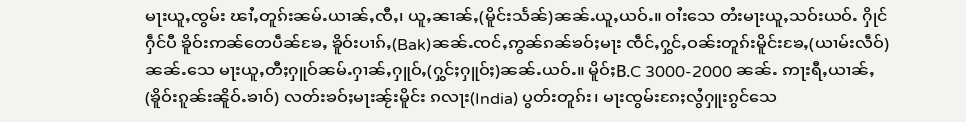မႃးယူႇၸွမ်း ၽၢႆႇတူၵ်းၼမ်ႉယၢၼ်ႇၸီႇ၊ ယူႇၼၢၼ်ႇ(မိူင်းသႅၼ်)ၼၼ်ႉယူႇယဝ်ႉ။ ဝၢႆးသေ တႆးမႃးယူႇသဝ်းယဝ်ႉ ႁိုင်ႁဵင်ပီ ၶိူဝ်းဢၼ်တေပဵၼ်ၶႄႇ ၶိူဝ်းပၢၵ်ႇ(Bak)ၼၼ်ႉၸင်ႇဢွၼ်ၵၼ်ၶဝ်ႈမႃး ၸဵင်ႇႁွင်ႇဝၼ်းတူၵ်းမိူင်းၶႄႇ(ယၢမ်းလဵဝ်)ၼၼ်ႉသေ မႃးယူႇတီႈႁူဝ်ၼမ်ႉႁၢၼ်ႇႁူဝ်ႇ(ႁွင်ႈႁူဝ်ႈ)ၼၼ်ႉယဝ်ႉ။ မိူဝ်ႈB.C 3000-2000 ၼၼ်ႉ ဢႃးရီႇယၢၼ်ႇ
(ၶိူဝ်းၵူၼ်းၼိူဝ်ႉၶၢဝ်) လတ်းၶဝ်ႈမႃးၼႂ်းမိူင်း ၵလႃး(India) ပွတ်းတူၵ်း၊ မႃးၸွမ်းၵႄႈလွႆႁူးၵွင်သေ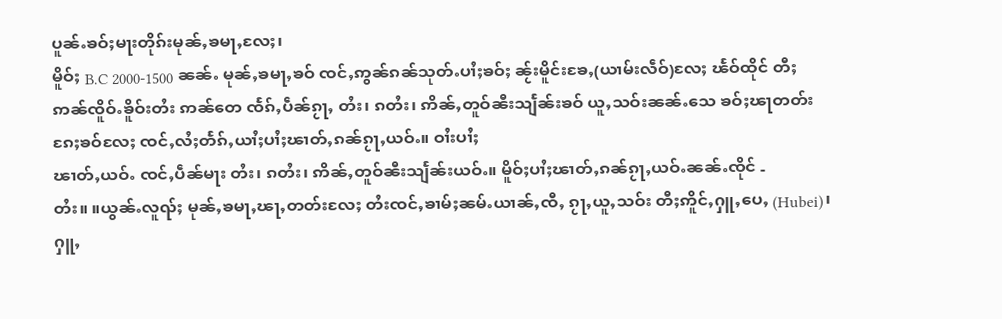ပူၼ်ႉၶဝ်ႈမႃးတိုၵ်းမုၼ်ႇၶမႃႇလႄႈ၊
မိူဝ်ႈ B.C 2000-1500 ၼၼ်ႉ မုၼ်ႇၶမႃႇၶဝ် ၸင်ႇဢွၼ်ၵၼ်သုတ်ႉပၢႆႈၶဝ်ႈ ၼႂ်းမိူင်းၶႄႇ(ယၢမ်းလဵဝ်)လႄႈ ၽႅဝ်ထိုင် တီႈဢၼ်ၸိူဝ်ႉၶိူဝ်းတႆး ဢၼ်တေ ၸႅၵ်ႇပဵၼ်ၵႂႃႇ တႆး၊ ၵတႆး၊ ဢိၼ်ႇတူဝ်ၼီးသျႅၼ်းၶဝ် ယူႇသဝ်းၼၼ်ႉသေ ၶဝ်ႈၽႃတတ်းၵႄႈၶဝ်လႄႈ ၸင်ႇလႆႈတႅၵ်ႇယၢႆႈပၢႆႈၽၢတ်ႇၵၼ်ၵႂႃႇယဝ်ႉ။ ဝၢႆးပၢႆႈ
ၽၢတ်ႇယဝ်ႉ ၸင်ႇပဵၼ်မႃး တႆး၊ ၵတႆး၊ ဢိၼ်ႇတူဝ်ၼီးသျႅၼ်းယဝ်ႉ။ မိူဝ်ႈပၢႆႈၽၢတ်ႇၵၼ်ၵႂႃႇယဝ်ႉၼၼ်ႉၸိုင် -
တႆး။ ။ယွၼ်ႉလူၺ်ႈ မုၼ်ႇၶမႃႇၽႃႇတတ်းလႄႈ တႆးၸင်ႇၶၢမ်ႈၼမ်ႉယၢၼ်ႇၸီႇ ၵႂႃႇယူႇသဝ်း တီႈဢိူင်ႇႁူႇပေႇ (Hubei)၊ ႁူႇ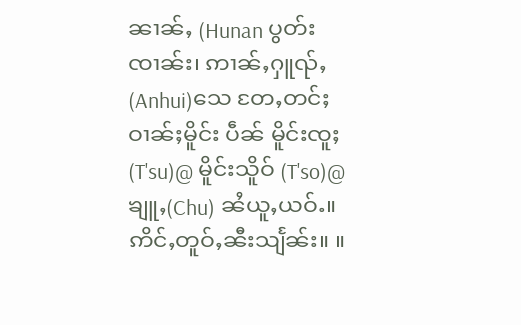ၼၢၼ်ႇ (Hunan ပွတ်းၸၢၼ်း၊ ဢၢၼ်ႇႁူၺ်ႇ (Anhui)သေ တႄႇတင်ႈဝၢၼ်ႈမိူင်း ပဵၼ် မိူင်းၸူႈ (T'su)@ မိူင်းသိူဝ် (T'so)@ၶျူႇ(Chu) ၼႆယူႇယဝ်ႉ။
ဢိင်ႇတူဝ်ႇၼီးသျႅၼ်း။ ။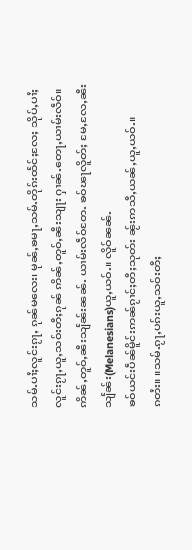သမ်ႉပၢႆႈလူင်းၵႂႃႇ ၵုၼ်မလေး၊ မုၼ်ႇၶမႃႇသမ်ႉတိုၵ်းထႅင်ႈလႄႈ သိုပ်ႇပၢႆႈလူင်းၵႂႃႇယူႇသဝ်းတီႈၵုၼ် ဢိၼ်ႇတူဝ်ႇၼီးသျႃး ႁၢၼ်ႉတေႃႇယၢမ်းလဵဝ်။ ဢိၼ်ႇတူဝ်ႇၼီးသျႅၼ်းၼၼ်ႉ ယၢမ်းလဵဝ်တႄႉ ၶဝ်ၽႃလိူတ်ႈ မႄႇလႄႇၼီးသျႅၼ်း(Melanesians)ယူႇယဝ်ႉ။ လိူဝ်ၼၼ်ႉ
ၶဝ်ယင်းပဵၼ်မိူင်းဢၼ်ၵႂၢင်ႈတီႈသုတ်း ၼႂ်းဢသီႇယၼ်ႇယူႇယဝ်ႉ။
ၵတႆး။ ။သမ်ႉၵႂႃႇပၵ်းယူႇသဝ်းတီႈ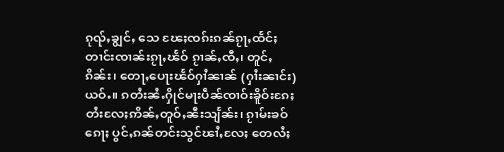ၵုၺ်ႇၶျွင်ႇ သေ ၽႄႈၸၵ်းၵၼ်ၵႂႃႇထႅင်ႈတၢင်းၸၢၼ်းၵႂႃႇၽႅဝ် ၵႂၢၼ်ႇၸီႇ၊ တူင်ႇၵိၼ်း၊ တေႃႇပေႃးၽႅဝ်ႁၢႆၼၢၼ် (ႁၢႆးၼၢင်း)ယဝ်ႉ။ ၵတႆးၼႆႉႁိုင်မႃးပဵၼ်ၸၢဝ်းၶိူဝ်းၵႄႈတႆးလႄႈဢိၼ်ႇတူဝ်ႇၼီးသျႅၼ်း၊ ၵႂၢမ်းၶဝ်ၵေႃႈ ပွင်ႇၵၼ်တင်းသွင်ၽၢႆႇလႄႈ တေလႆႈ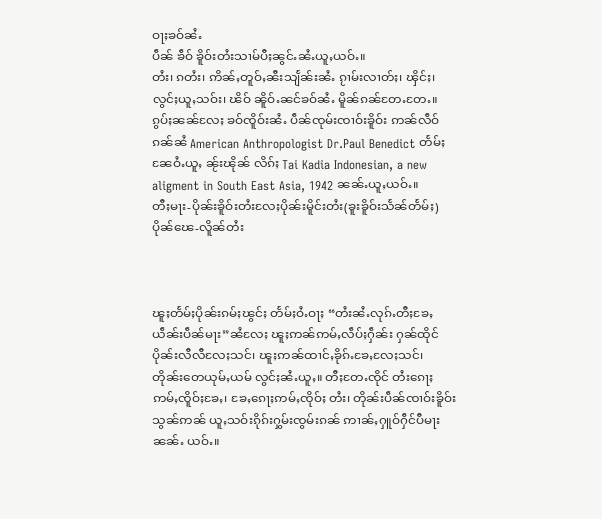ဝႃႈၶဝ်ၼႆႉ
ပဵၼ် ၶဵဝ် ၶိူဝ်းတႆးသၢမ်ပီႈၼွင်ႉၼႆႉယူႇယဝ်ႉ။
တႆး၊ ၵတႆး၊ ဢိၼ်ႇတူဝ်ႇၼီးသျႅၼ်းၼႆႉ ၵႂၢမ်းလၢတ်ႈ၊ ၾိင်ႈ၊ လွင်ႈယူႇသဝ်း၊ ၽိဝ် ၼိူဝ်ႉၼင်ၶဝ်ၼႆႉ မိူၼ်ၵၼ်တႄႉတႄႉ။ ၵွပ်ႈၼၼ်လႄႈ ၶဝ်ၸိူဝ်းၼႆႉ ပဵၼ်ၸုမ်းၸၢဝ်းၶိူဝ်း ဢၼ်လဵဝ်ၵၼ်ၼႆ American Anthropologist Dr.Paul Benedict တႅမ်ႈၼႄဝႆႉယူႇ ၼႂ်းၽိုၼ် လိၵ်ႈ Tai Kadia Indonesian, a new aligment in South East Asia, 1942 ၼၼ်ႉယူႇယဝ်ႉ။
တီႈမႃး-ပိုၼ်းၶိူဝ်းတႆးလႄႈပိုၼ်းမိူင်းတႆး(ၶူးၶိူဝ်းသႅၼ်တႅမ်ႈ)
ပိုၼ်ၽေ-လိူၼ်တႆး



ၽူႈတႅမ်ႈပိုၼ်းၵမ်ႈၽွင်ႈ တႅမ်ႈဝႆႉဝႃႈ “တႆးၼႆႉလုၵ်ႉတီႈၶႄႇယဵၼ်းပဵၼ်မႃး”ၼႆလႄႈ ၽူႈဢၼ်ဢမ်ႇလဵပ်ႈႁဵၼ်း ႁၼ်ထိုင်ပိုၼ်းလီလီလႄႈသင်၊ ၽူႈဢၼ်ထၢင်ႇၶိုၵ်ႉၶႄႇလႄႈသင်၊ တိုၼ်းတေယုမ်ႇယမ် လွင်ႈၼႆႉယူႇ။ တီႈတႄႉၸိုင် တႆးၵေႃႈဢမ်ႇၸိူဝ်ႈၶႄႇ၊ ၶႄႇၵေႃႈဢမ်ႇၸိုဝ်ႈ တႆး၊ တိုၼ်းပဵၼ်ၸၢဝ်းၶိူဝ်းသွၼ်ဢၼ် ယူႇသဝ်းၵိုၵ်းႁွမ်းၸွမ်းၵၼ် ဢၢၼ်ႇႁူဝ်ႁဵင်ပီမႃးၼၼ်ႉ ယဝ်ႉ။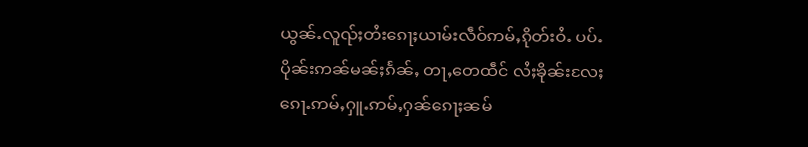ယွၼ်ႉလူၺ်ႈတႆးၵေႃႈယၢမ်းလဵဝ်ဢမ်ႇၵိုတ်းဝႆႉ ပပ်ႉပိုၼ်းဢၼ်မၼ်ႈၵႅၼ်ႇ တႃႇတေထဵင် လႆႈၶိုၼ်းလႄႈ ၵေႃႉဢမ်ႇႁူႉဢမ်ႇႁၼ်ၵေႃႈၼမ်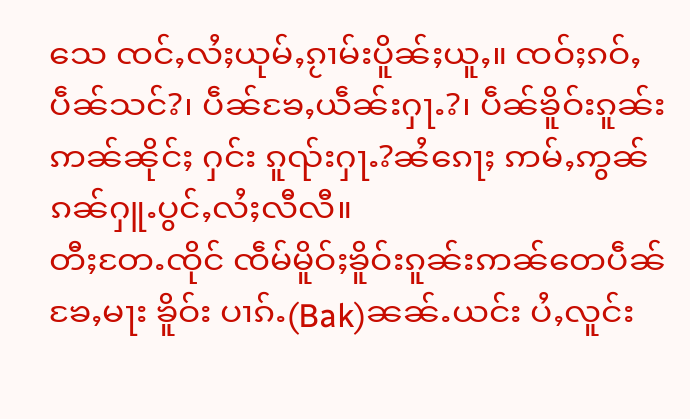သေ ၸင်ႇလႆႈယုမ်ႇၵႂၢမ်းပိူၼ်ႈယူႇ။ ၸဝ်ႈၵဝ်ႇ ပဵၼ်သင်?၊ ပဵၼ်ၶႄႇယဵၼ်းႁႃႉ?၊ ပဵၼ်ၶိူဝ်းၵူၼ်းဢၼ်ၼိုင်ႈ ႁင်း ၵူၺ်းႁႃႉ?ၼႆၵေႃႈ ဢမ်ႇဢွၼ် ၵၼ်ႁူႉပွင်ႇလႆႈလီလီ။
တီႈတႄႉၸိုင် ၸဵမ်မိူဝ်ႈၶိူဝ်းၵူၼ်းဢၼ်တေပဵၼ်ၶႄႇမႃး ၶိူဝ်း ပၢၵ်ႉ(Bak)ၼၼ်ႉယင်း ပႆႇလူင်း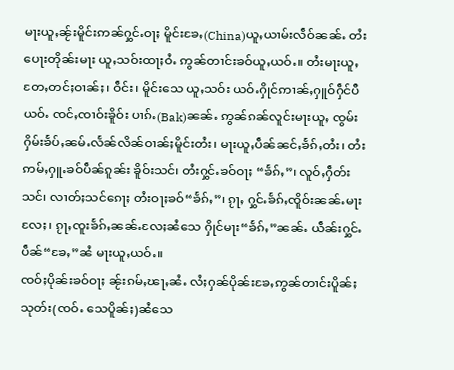မႃးယူႇၼႂ်းမိူင်းဢၼ်ႁွင်ႉဝႃႈ မိူင်းၶႄႇ(China)ယူႇယၢမ်းလဵဝ်ၼၼ်ႉ တႆးပေႃးတိုၼ်းမႃး ယူႇသဝ်းထႃႈဝႆႉ ဢွၼ်တၢင်းၶဝ်ယူႇယဝ်ႉ။ တႆးမႃးယူႇတႄႇတင်ႈဝၢၼ်ႈ၊ ဝဵင်း၊ မိူင်းသေ ယူႇသဝ်း ယဝ်ႉႁိုင်ဢၢၼ်ႇႁူဝ်ႁဵင်ပီယဝ်ႉ ၸင်ႇၸၢဝ်းၶိူဝ်း ပၢၵ်ႉ(Bak)ၼၼ်ႉ ဢွၼ်ၵၼ်လူင်းမႃးယူႇ ၸွမ်း ႁိမ်းၶႅပ်ႇၼမ်ႉလႅၼ်လိၼ်ဝၢၼ်ႈမိူင်းတႆး၊ မႃးယူႇပဵၼ်ၼင်ႇၶႅၵ်ႇတႆး၊ တႆးဢမ်ႇႁူႉၶဝ်ပဵၼ်ၵူၼ်း ၶိူဝ်းသင်၊ တႆးႁွင်ႉၶဝ်ဝႃႈ “ၶႅၵ်ႇ”၊ လူဝ်ႇႁဵတ်းသင်၊ လၢတ်ႈသင်ၵေႃႈ တႆးဝႃႈၶဝ်“ၶႅၵ်ႇ”၊ ၵႂႃႇ ႁွင်ႉၶႅၵ်ႇၸိူဝ်းၼၼ်ႉမႃးလႄႈ၊ ၵႂႃႇၸူးၶႅၵ်ႇၼၼ်ႉလႄႈၼႆသေ ႁိုင်မႃး“ၶႅၵ်ႇ”ၼၼ်ႉ ယဵၼ်းႁွင်ႉ ပဵၼ်“ၶႄႇ”ၼႆ မႃးယူႇယဝ်ႉ။
ၸဝ်ႈပိုၼ်းၶဝ်ဝႃႈ ၼႂ်းၵမ်ႇၽႃႇၼႆႉ လႆႈႁၼ်ပိုၼ်းၶႄႇဢွၼ်တၢင်းပိူၼ်ႈသုတ်း(ၸဝ်ႉ သေပိူၼ်ႈ)ၼႆသေ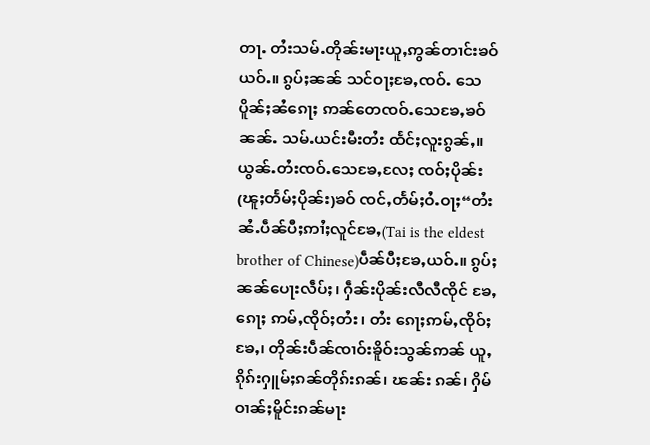တႃႉ တႆးသမ်ႉတိုၼ်းမႃးယူႇဢွၼ်တၢင်းၶဝ်ယဝ်ႉ။ ၵွပ်ႈၼၼ် သင်ဝႃႈၶႄႇၸဝ်ႉ သေပိူၼ်ႈၼႆၵေႃႈ ဢၼ်တေၸဝ်ႉသေၶႄႇၶဝ်ၼၼ်ႉ သမ်ႉယင်းမီးတႆး ထႅင်ႈလူးၵွၼ်ႇ။
ယွၼ်ႉတႆးၸဝ်ႉသေၶႄႇလႄႈ ၸဝ်ႈပိုၼ်း(ၽူႈတႅမ်ႈပိုၼ်း)ၶဝ် ၸင်ႇတႅမ်ႈဝႆႉဝႃႈ“တႆး ၼႆႉပဵၼ်ပီႈဢၢႆႈလူင်ၶႄႇ(Tai is the eldest brother of Chinese)ပဵၼ်ပီႈၶႄႇယဝ်ႉ။ ၵွပ်ႈၼၼ်ပေႃးလဵပ်ႈ၊ ႁဵၼ်းပိုၼ်းလီလီၸိုင် ၶႄႇၵေႃႈ ဢမ်ႇၸိုဝ်ႈတႆး၊ တႆး ၵေႃႈဢမ်ႇၸိုဝ်ႈၶႄႇ၊ တိုၼ်းပဵၼ်ၸၢဝ်းၶိူဝ်းသွၼ်ဢၼ် ယူႇၵိုၵ်းႁူမ်ႈၵၼ်တိုၵ်းၵၼ်၊ ၽၼ်း ၵၼ်၊ ႁိမ်ဝၢၼ်ႈမိူင်းၵၼ်မႃး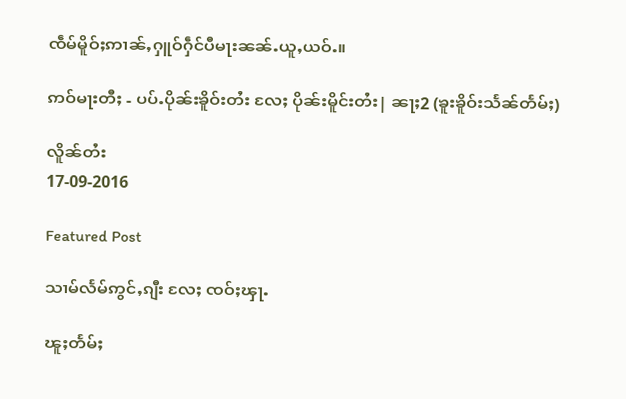ၸဵမ်မိူဝ်ႈဢၢၼ်ႇႁူဝ်ႁဵင်ပီမႃးၼၼ်ႉယူႇယဝ်ႉ။

ဢဝ်မႃးတီႈ - ပပ်ႉပိုၼ်းၶိူဝ်းတႆး လႄႈ ပိုၼ်းမိူင်းတႆး| ၼႃႈ2 (ၶူးၶိူဝ်းသႅၼ်တႅမ်ႈ)

လိူၼ်တႆး
17-09-2016

Featured Post

သၢမ်လႅမ်ဢွင်ႇၵျီး လႄႈ ၸဝ်ႈၾႃႉ

ၽူႈတႅမ်ႈ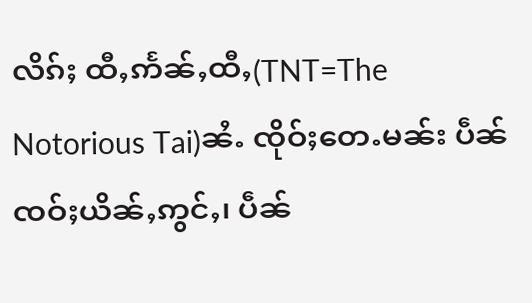လိၵ်ႈ ထီႇဢႅၼ်ႇထီႇ(TNT=The Notorious Tai)ၼႆႉ ၸိုဝ်ႈတေႉမၼ်း ပဵၼ်ၸဝ်ႈယိၼ်ႇဢွင်ႇ၊ ပဵၼ်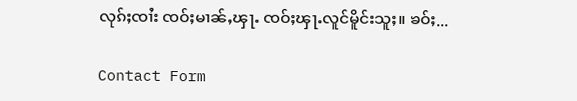လုၵ်ႈၸၢႆး ၸဝ်ႈမၢၼ်ႇၾႃႉ ၸဝ်ႈၾႃႉလူင်မိူင်းသူႈ။ ၶဝ်ႈ...

Contact Form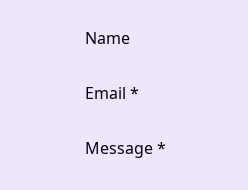Name

Email *

Message *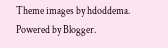Theme images by hdoddema. Powered by Blogger.